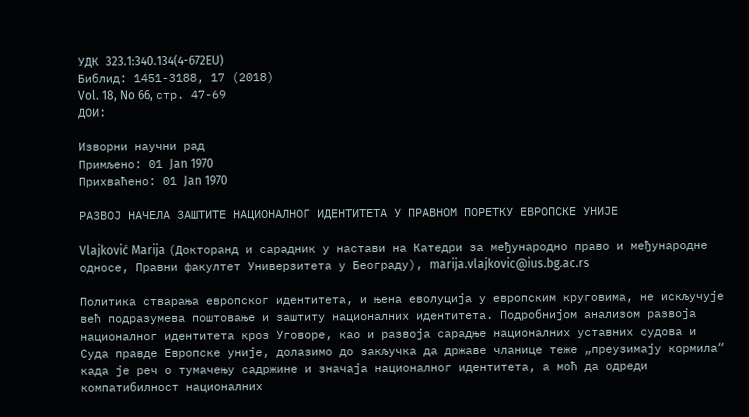УДК 323.1:340.134(4-672EU)
Библид: 1451-3188, 17 (2018)
Vol. 18, No 66, стр. 47-69
ДОИ:

Изворни научни рад
Примљено: 01 Jan 1970
Прихваћено: 01 Jan 1970

РАЗВОЈ НАЧЕЛА ЗАШТИТЕ НАЦИОНАЛНОГ ИДЕНТИТЕТА У ПРАВНОМ ПОРЕТКУ ЕВРОПСКЕ УНИЈЕ

Vlajković Marija (Докторанд и сарадник у настави на Катедри за међународно право и међународне односе, Правни факултет Универзитета у Београду), marija.vlajkovic@ius.bg.ac.rs

Политика стварања европског идентитета, и њена еволуција у европским круговима, не искључује већ подразумева поштовање и заштиту националних идентитета. Подробнијом анализом развоја националног идентитета кроз Уговоре, као и развојa сарадње националних уставних судова и Суда правде Европске уније, долазимо до закључка да државе чланице теже „преузимају кормила“ када је реч о тумачењу садржине и значаја националног идентитета, а моћ да одреди компатибилност националних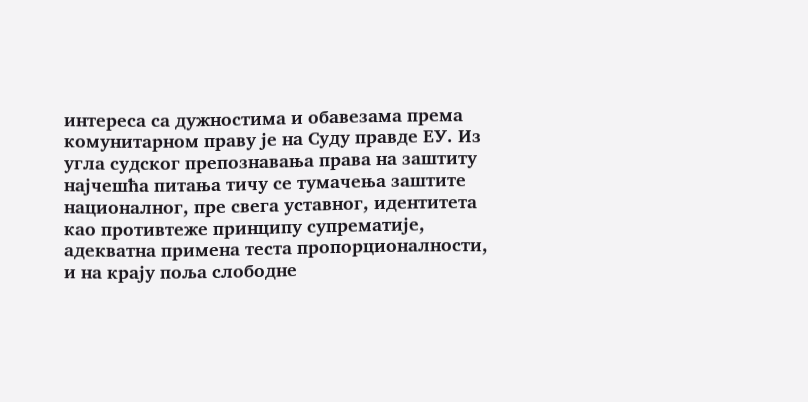интереса са дужностима и обавезама према комунитарном праву је на Суду правде ЕУ. Из угла судског препознавања права на заштиту најчешћа питања тичу се тумачења заштите националног, пре свега уставног, идентитета као противтеже принципу супрематије, адекватна примена теста пропорционалности, и на крају поља слободне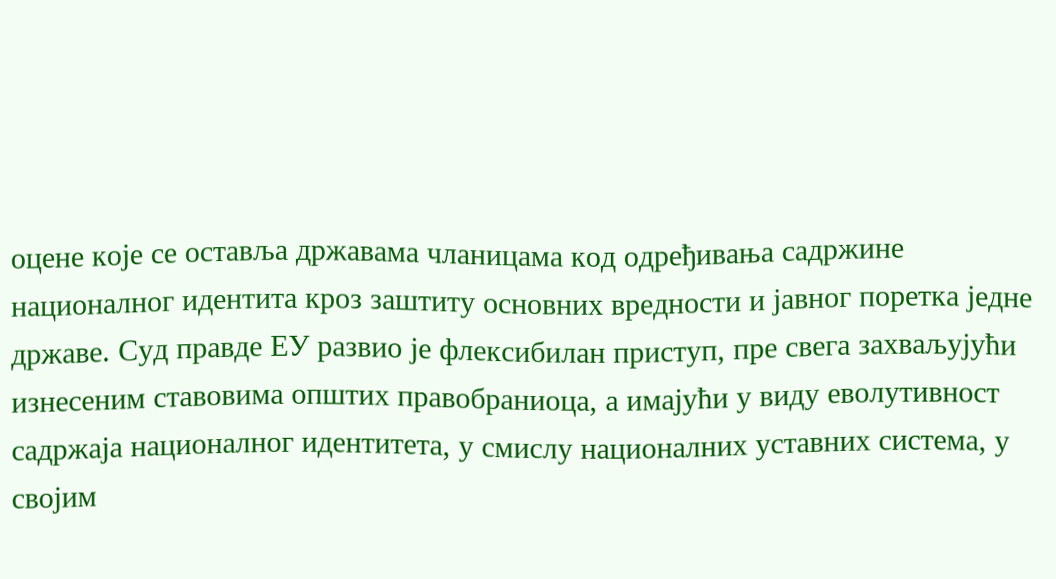оцене које се оставља државама чланицама код одређивања садржине националног идентита кроз заштиту основних вредности и јавног поретка једне државе. Суд правде ЕУ развио је флексибилан приступ, пре свега захваљујући изнесеним ставовима општих правобраниоца, а имајући у виду еволутивност садржаја националног идентитета, у смислу националних уставних система, у својим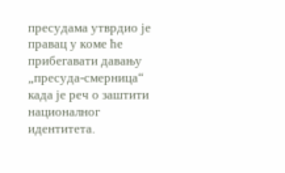пресудама утврдио је правац у коме ће прибегавати давању „пресуда-смерница“ када је реч о заштити националног идентитета.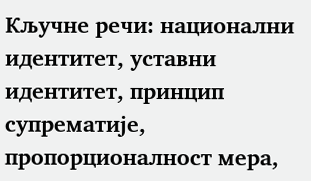Кључне речи: национални идентитет, уставни идентитет, принцип супрематије, пропорционалност мера,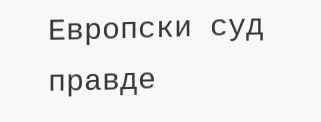Европски суд правде